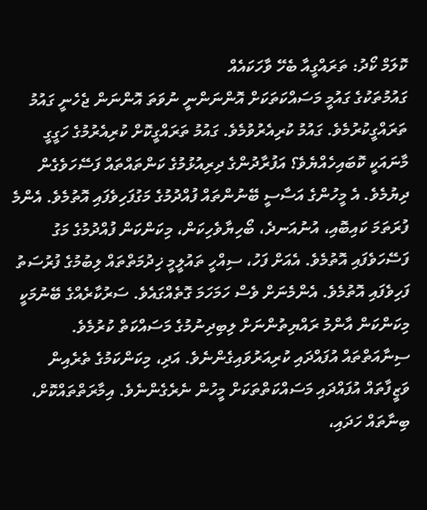ކޮލަމް ކޯދު: ތަރައްގީއާ ބެހޭ ވާހަކައެއް
ގައުމުތަކުގެ ގައުމީ މަސައްކަތަކަށް އޮންނަންނީ ނުވަތަ އޮންނަން ޖެހެނީ ގައުމު ތަރައްގީކުރުމެވެ. ގައުމު ކުރިއެރުވުމެވެ. ގައުމު ތަރައްގީކޮށް ކުރިއެރުމުގެ ހަގީގީ މާނައަކީ ކޮބައިހެއްޔެވެ؟ އަފުރާދުންގެ ދިރިއުޅުމުގެ ކަންތައްތައް ފަސޭހަވެގެން ދިޔުމެވެ. އެ މީހުންގެ އަސާސީ ބޭނުންތައް ފުއްދުމުގެ މަގުފަހިވެފައި އޮތުމެވެ. އެންމެ ފުރަތަމަ ކައިބޮއި، އުނުއަނދެ، ބޯހިޔާވެހިކަން، މިކަންކަން ފުއްދުމުގެ މަގު ފަސޭހަވެފައި އޮތުމެވެ. އެއަށް ފަހު، ސިއްހީ ތައުލީމީ ޚިދުމަތްތައް ލިބުމުގެ ފުރުސަތު ފަހިވެފައި އޮތުމެވެ. އެންމެނަށް ވެސް ހަމަހަމަ ގޮތެއްގައެވެ. ސަރުކާރެއްގެ ބޭނުމަކީ މިކަންކަން އާންމު ރައްޔިތުންނަށް ލިބިދިނުމުގެ މަސައްކަތް ކުރުމެވެ. ސިނާއަތްތައް އުފައްދައި ކުރިއަރުވައިގެންނެވެ. އަދި، މިކަންކަމުގެ ތެރެއިން ވަޒީފާތައް އުފައްދައި މަސައްކަތްތަކަށް މީހުން ނެރެގެންނެވެ. އިމާރަތްތައްކޮށް، ބިނާތައް ހަދައި،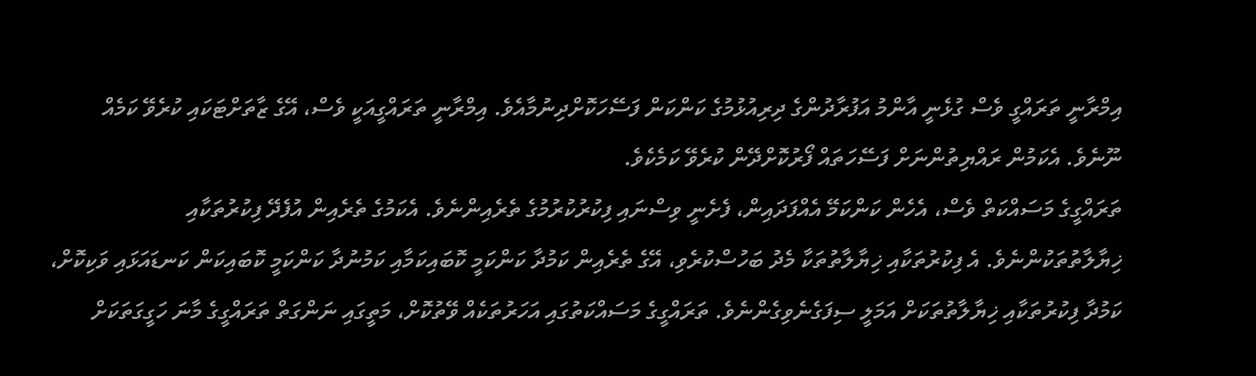އިމްރާނީ ތަރައްގީ ވެސް ގުޅެނީ އާންމު އަފުރާދުންގެ ދިރިއުޅުމުގެ ކަންކަން ފަސޭހަކޮށްދިނުމާއެވެ. އިމްރާނީ ތަރައްގީއަކީ ވެސް، އޭގެ ޒާތަށްޓަކައި ކުރެވޭ ކަމެއް ނޫނެވެ. އެކަމުން ރައްޔިތުންނަށް ފަސޭހަތައް ފޯރުކޮށްދޭން ކުރެވޭ ކަމެކެވެ.
ތަރައްގީގެ މަސައްކަތް ވެސް، އެހެން ކަންކަމޭ އެއްފަދައިން، ފެށެނީ ވިސްނައި ފިކުރުކުރުމުގެ ތެރެއިންނެވެ. އެކަމުގެ ތެރެއިން އުފެދޭ ފިކުރުތަކާއި ޚިޔާލާތުތަކުންނެވެ. އެ ފިކުރުތަކާއި ޚިޔާލާތުތަކާ މެދު ބަހުސްކުރެވި، އޭގެ ތެރެއިން ކަމުދާ ކަންކަމީ ކޮބައިކަމާއި ކަމުނުދާ ކަންކަމީ ކޮބައިކަން ކަނޑައަޅައި ވަކިކޮށް، ކަމުދާ ފިކުރުތަކާއި ޚިޔާލާތުތަކަށް އަމަލީ ސިފަގެނެވިގެންނެވެ. ތަރައްގީގެ މަސައްކަތުގައި އަހަރުތަކެއް ވޭތުކޮށް، މަތީގައި ނަންގަތް ތަރައްގީގެ މާނަ ހަގީގަތަކަށް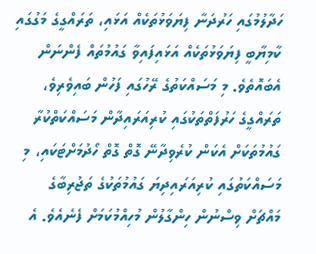ހަދާލުމުގައި ހަރުދަނާ ފިޔަވަޅުތަކެއް އަޅައި، ތަރައްގީގެ މަގުގައި ކާމިޔާބީ ފިޔަވަޅުތަކެއް އަޅައިފައިވާ ގައުމުތައް ފެންނަން އެބައޮތެވެ. މި މަސައްކަތުގެ ރޭހުގައި ފަހުން ބައިވެރިވެ، ތަރައްގީގެ ހަރުފަތްތަކުގައި ކުރިއަރައިދާން މަސައްކަތްކުރާ ގައުމުތަކަށް އެކަން ކުރެވިދާނޭ ގޮތް ގޮތް ހޯދުމަށްޓަކައި، މި މަސައްކަތުގައި ކުރިއަރައިދިޔަ ގައުމުތަކުގެ ތަޖުރިބާގެ މައްޗަށް ވިސްނުން ހިންގާލުން މުހިއްމުކަމަށް ފެނެއެވެ. އެ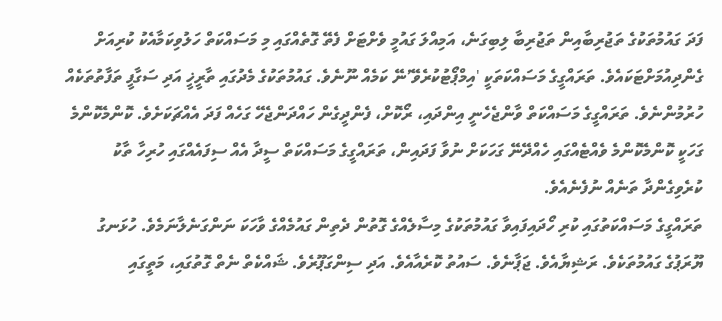ފަދަ ގައުމުތަކުގެ ތަޖުރިބާއިން ތަޖުރިބާ ލިބިގަނެ، އަމިއްލަ ގައުމީ ވެށްޓަށް ފެތޭ ގޮތެއްގައި މި މަސައްކަތް ހަލުވިކަމާއެކު ކުރިއަށް ގެންދިއުމަށްޓަކައެވެ. ތަރައްގީގެ މަސައްކަތަކީ 'އިމްޕޯޓުކުރެވޭ’ނޭ ކަމެއް ނޫނެވެ. ގައުމުތަކުގެ މެދުގައި ތާރީޚީ އަދި ސަގާފީ ތަފާތުތަކެއް ހުރުމުންނެވެ. ތަރައްގީގެ މަސައްކަތް ވާންޖެހެނީ އިންދައި، ރޯކޮށް، ފެންދީގެން ހައްދަންޖެހޭ ގަހެއް ފަދަ އެއްޗަކަށެވެ. ކޮންމެކޮންމެ ގަހަކީ ކޮންމެކޮންމެ ވެއްޓެއްގައި ހެއްދޭނޭ ގަހަކަށް ނުވާ ފަދައިން، ތަރައްގީގެ މަސައްކަތް ސީދާ އެއް ސިފައެއްގައި ހުރިހާ ތާކު ކުރެވިގެންދާ ތަނެއް ނުފެނެއެވެ.
ތަރައްގީގެ މަސައްކަތުގައި ކުރި ހޯދައިފައިވާ ގައުމުތަކުގެ މިސާލެއްގެ ގޮތުން ދެތިން ގައުމެއްގެ ވާހަކަ ނަންގަނެލާނަމެވެ. ހުޅަނގު ޔޫރަޕުގެ ގައުމުތަކެވެ. ރަޝިޔާއެވެ. ޖަޕާނެވެ. ސައުތު ކޮރެއާއެވެ. އަދި ސިންގަޕޫރެވެ. ޝައްކެތް ނެތް ގޮތުގައި، މަތީގައި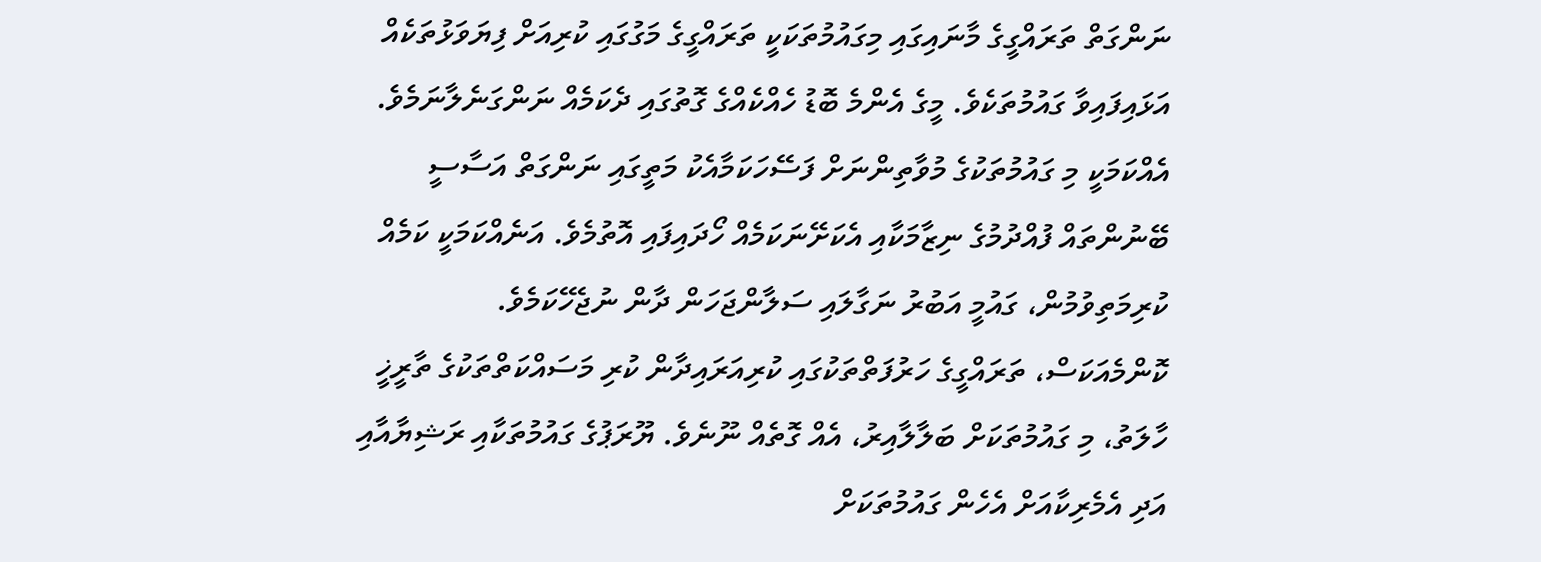ނަންގަތް ތަރައްގީގެ މާނައިގައި މިގައުމުތަކަކީ ތަރައްގީގެ މަގުގައި ކުރިއަށް ފިޔަވަޅުތަކެއް އަޅައިފައިވާ ގައުމުތަކެވެ. މީގެ އެންމެ ބޮޑު ހެއްކެއްގެ ގޮތުގައި ދެކަމެއް ނަންގަނެލާނަމެވެ. އެއްކަމަކީ މި ގައުމުތަކުގެ މުވާތިންނަށް ފަސޭހަކަމާއެކު މަތީގައި ނަންގަތް އަސާސީ ބޭނުންތައް ފުއްދުމުގެ ނިޒާމަކާއި އެކަށޭނަކަމެއް ހޯދައިފައި އޮތުމެވެ. އަނެއްކަމަކީ ކަމެއް ކުރިމަތިވުމުން، ގައުމީ އަބުރު ނަގާލައި ސަލާންޖަހަން ދާން ނުޖެހޭކަމެވެ.
ކޮންމެއަކަސް، ތަރައްގީގެ ހަރުފަތްތަކުގައި ކުރިއަރައިދާން ކުރި މަސައްކަތްތަކުގެ ތާރީޚީ ހާލަތު، މި ގައުމުތަކަށް ބަލާލާއިރު، އެއް ގޮތެއް ނޫނެވެ. ޔޫރަޕުގެ ގައުމުތަކާއި ރަޝިޔާއާއި އަދި އެމެރިކާއަށް އެހެން ގައުމުތަކަށް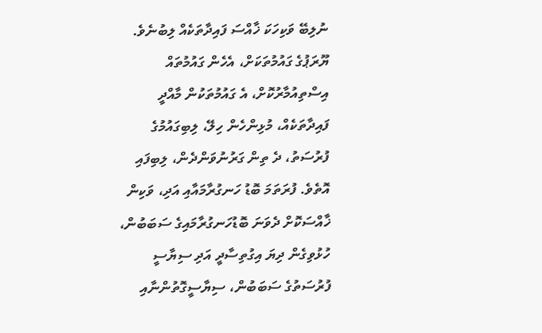ނުލިބޭ ވަކިހަކަ ޚާއްސަ ފައިދާތަކެއް ލިބުނެވެ. ޔޫރަޕުގެ ގައުމުތަކަށް، އެހެން ގައުމުތައް އިސްތިއުމާރުކޮށް، އެ ގައުމުތަކުން މާއްދީ ފައިދާތަކެއް، މުޅިންހެން ހިލޭ، ލިބިގައުމުގެ ފުރުސަތު، ދެ ތިން ގަރުނުވަންދެން، ލިބިފައި އޮތެވެ. ފުރަތަމަ ބޮޑު ހަނގުރާމައާއި އަދި، ވަކިން ޚާއްސަކޮށް ދެވަނަ ބޮޑުހަނގުރާމައިގެ ސަބަބުން، ހުޅުވިގެން ދިޔަ އިގުތިސާދީ އަދި ސިޔާސީ ފުރުސަތުގެ ސަބަބުން، ސިޔާސީގޮތުންނާއި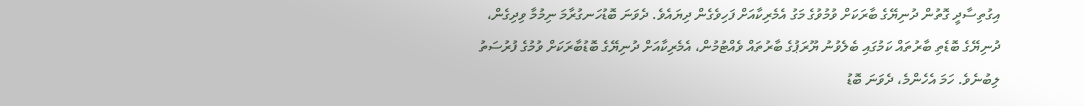އިގުތިސާދީ ގޮތުން ދުނިޔޭގެ ބާރަކަށް ވުމުވުގެ މަގު އެމެރިކާއަށް ފަހިވެގެން ދިޔައެވެ. ދެވަނަ ބޮޑުހަނގުރާމަ ނިމުމާ ވިދިގެން، ދުނިޔޭގެ ބޮޑެތި ބާރުތައް ކަމުގައި ބެލެވުނު ޔޫރަޕުގެ ބާރުތައް ވެއްޓުމުން، އެމެރިކާއަށް ދުނިޔޭގެ ބޮޑުބާރަކަށް ވުމުގެ ފުރުސަތު ލިބުނެވެ. ހަމަ އެހެންމެ، ދެވަނަ ބޮޑު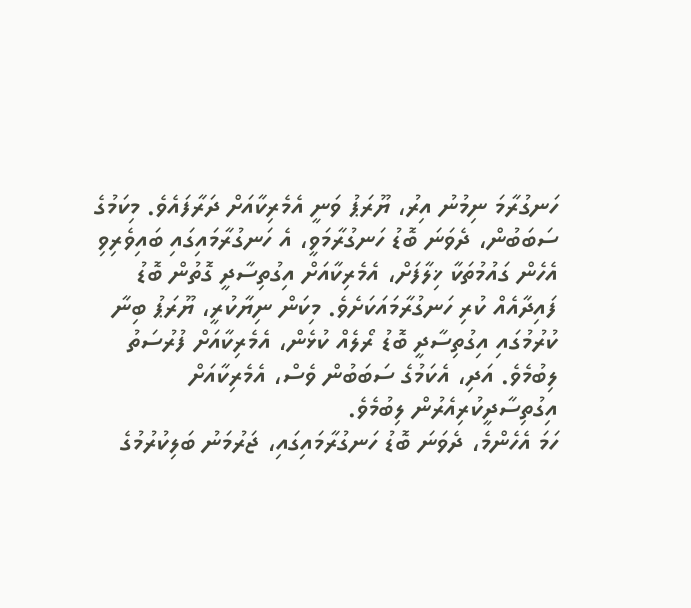ހަނގުރާމަ ނިމުނު އިރު، ޔޫރަޕު ވަނީ އެމެރިކާއަށް ދަރާފައެވެ. މިކަމުގެ ސަބަބުން، ދެވަނަ ބޮޑު ހަނގުރާމަވީ، އެ ހަނގުރާމައިގައި ބައިވެރިވި އެހެން ގައުމުތަކާ ޚިލާފަށް، އެމެރިކާއަށް އިގުތިސާދީ ގޮތުން ބޮޑު ފައިދާއެއް ކުރި ހަނގުރާމައަކަށެވެ. މިކަން ނިޔާކުރީ، ޔޫރަޕު ބިނާ ކުރުމުގައި އިގުތިސާދީ ބޮޑު ރޯލެއް ކުޅެން، އެމެރިކާއަށް ފުރުސަތު ލިބުމެވެ. އަދި، އެކަމުގެ ސަބަބުން ވެސް، އެމެރިކާއަށް އިގުތިސާދީކުރިއެރުން ލިބުމެވެ.
ހަމަ އެހެންމެ، ދެވަނަ ބޮޑު ހަނގުރާމައިގައި، ޖަރުމަނު ބަލިކުރުމުގެ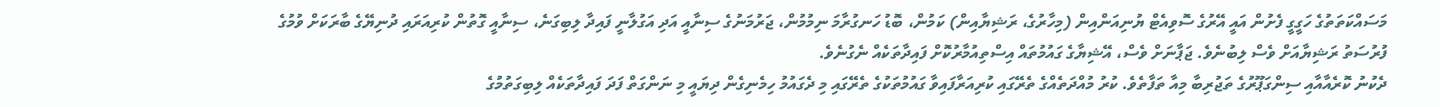މަސައްކަތަތުގެ ހަގީގީ ފެށުން އައީ އޭރުގެ ސޮވިއެޓް ޔުނިއަންއިން (މިހާރުގެ، ރަޝިޔާއިން) ކަމުން، ބޮޑު ހަނގުރާމަ ނިމުމުން، ޖަރުމަނުގެ ސިނާއީ އަދި އަގުލާނީ ފައިދާ ލިބިގަނެ، ސިނާއީ ގޮތުން ކުރިއަރައި ދުނިޔޭގެ ބާރަކަށް ވުމުގެ ފުރުސަތު ރަޝިޔާއަށް ވެސް ލިބުނެވެ. ޖަޕާނަށް ވެސް، އޭޝިޔާގެ ގައުމުތައް އިސްތިއުމާރުކޮށް ފައިދާތަކެއް ނެގުނެވެ.
ދެކުނު ކޮރެއާއާއި ސިންގަޕޫރުގެ ތަޖުރިބާ މިއާ ތަފާތެވެ. ކުރު މުއްދަތެއްގެ ތެރޭގައި ކުރިއަރާފައިވާ ގައުމުތަކުގެ ތެރޭގައި މި ދެގައުމު ހިމެނިގެން ދިޔައީ މި ނަންގަތް ފަދަ ފައިދާތަކެއް ލިބިގަތުމުގެ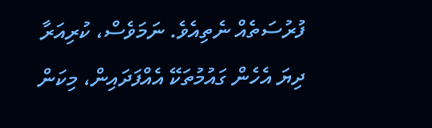ފުރުސަތެއް ނެތިއެވެ. ނަމަވެސް، ކުރިއަރާ ދިޔަ އެހެން ގައުމުތަކޭ އެއްފަދައިން، މިކަން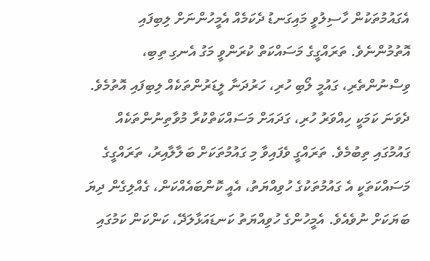އެގައުމުތަކުން ހާސިލުވީ މައިގަނޑު ދެކަމެއް އެމީހުންނަށް ލިބިފައި އޮތުމުންނެވެ. ތަރައްގީގެ މަސައްކަތް ކުރަންވީ މަގު އެނގި ތިބި، ވިސްނުންތެރި، ގައުމީ ލޯބި ހުރި، ހަރުދަނާ ލީޑަރުންތަކެއް ލިބިފައި އޮތުމެވެ. ދެވަނަ ކަމަކީ ހިއްވަރު ހުރި، ގަދައަށް މަސައްކަތްކުރާ މުވާތިނުންތަކެއް ގައުމުގައި ތިބުމެވެ. ތަރައްގީ ވެފައިވާ މި ގައުމުތަކަށް ބަލާލާއިރު، ތަރައްގީގެ މަސައްކަތަކީ އެ ގައުމުތަކުގެ ހުވިއްޔަތު، އެއީ ކޮންބައެއްކަން، ގެއްލިގެން ދިޔަ ބަޔަކަށް ނުވެއެވެ. އެމީހުންގެ ހުވިއްޔަތު ކަނޑައަޅާލަދޭ، ކަންކަން ކަމުގައި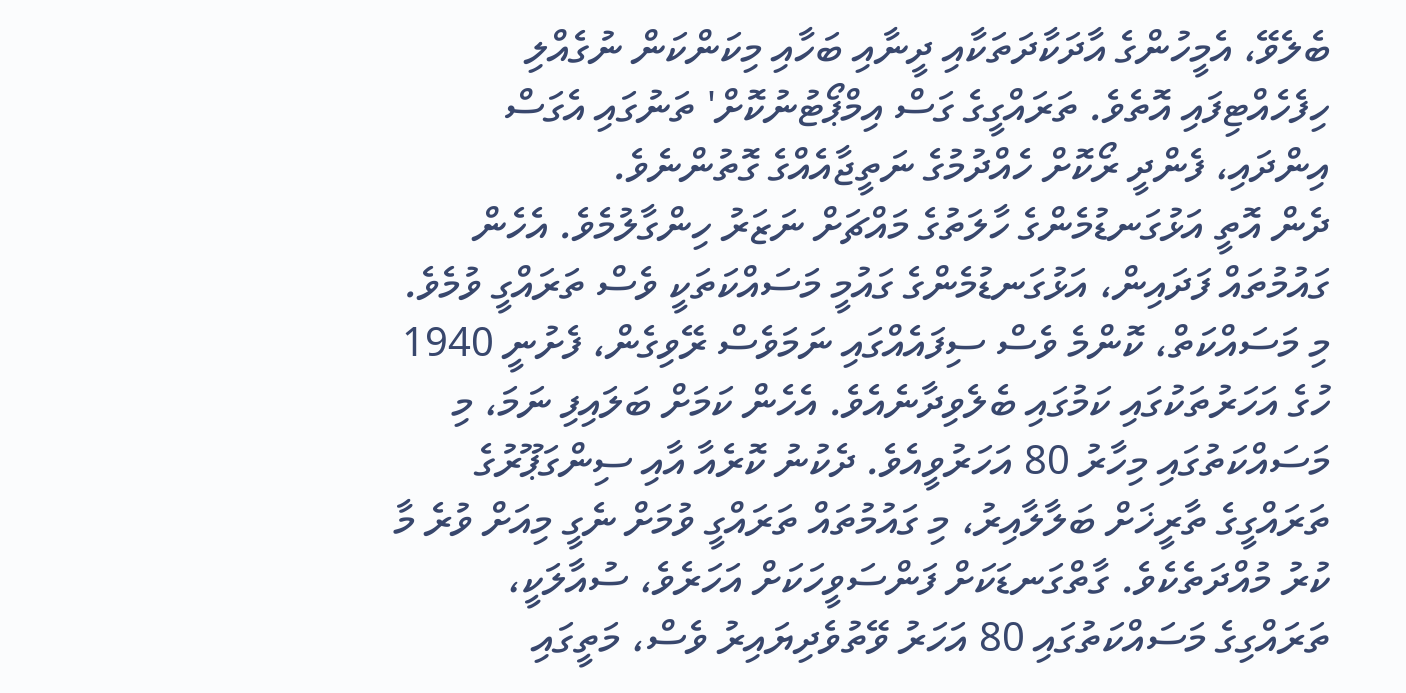ބެލެވޭ، އެމީހުންގެ އާދަކާދަތަކާއި ދީނާއި ބަހާއި މިކަންކަން ނުގެއްލި ހިފެހެއްޓިފައި އޮތެވެ. ތަރައްގީގެ ގަސް އިމްޕޯޓުނުކޮށް' ތަނުގައި އެގަސް އިންދައި، ފެންދީ ރޯކޮށް ހެއްދުމުގެ ނަތީޖާއެއްގެ ގޮތުންނެވެ.
ދެން އޮތީ އަޅުގަނޑުމެންގެ ހާލަތުގެ މައްޗަށް ނަޒަރު ހިންގާލުމެވެ. އެހެން ގައުމުތައް ފަދައިން، އަޅުގަނޑުމެންގެ ގައުމީ މަސައްކަތަކީ ވެސް ތަރައްގީ ވުމެވެ. މި މަސައްކަތް، ކޮންމެ ވެސް ސިފައެއްގައި ނަމަވެސް ރޭވިގެން، ފެށުނީ 1940 ހުގެ އަހަރުތަކުގައި ކަމުގައި ބެލެވިދާނެއެވެ. އެހެން ކަމަށް ބަލައިފި ނަމަ، މި މަސައްކަތުގައި މިހާރު 80 އަހަރުވީއެވެ. ދެކުނު ކޮރެއާ އާއި ސިންގަޕޫރުގެ ތަރައްގީގެ ތާރީޚަށް ބަލާލާއިރު، މި ގައުމުތައް ތަރައްގީ ވުމަށް ނެގީ މިއަށް ވުރެ މާ ކުރު މުއްދަތެކެވެ. ގާތްގަނޑަކަށް ފަންސަވީހަކަށް އަހަރެވެ، ސުއާލަކީ، ތަރައްގިގެ މަސައްކަތުގައި 80 އަހަރު ވޭތުވެދިޔައިރު ވެސް، މަތީގައި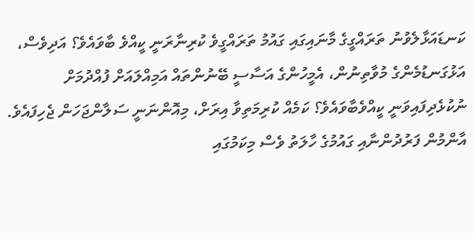ކަނޑައަޅާލެވުނު ތަރައްގީގެ މާނައިގައި ގައުމު ތަރައްގީވެ ކުރިނާރަނީ ކީއްވެ ބާވައެވެ؟ އަދިވެސް، އަޅުގަނޑުމެންގެ މުވާތިނުން، އެމީހުންގެ އަސާސީ ބޭނުންތައް އަމިއްލައަށް ފުއްދުމަށް ނުކުޅެދިފައިވަނީ ކީއްވެބާވައެވެ؟ ކަމެއް ކުރިމަތިވާ އިރަށް، މިއޮންނަނީ ސަލާންޖަހަން ޖެހިފައެވެ. އާންމުން ފަރުދުންނާއި ގައުމުގެ ހާލަތު ވެސް މިކަމުގައި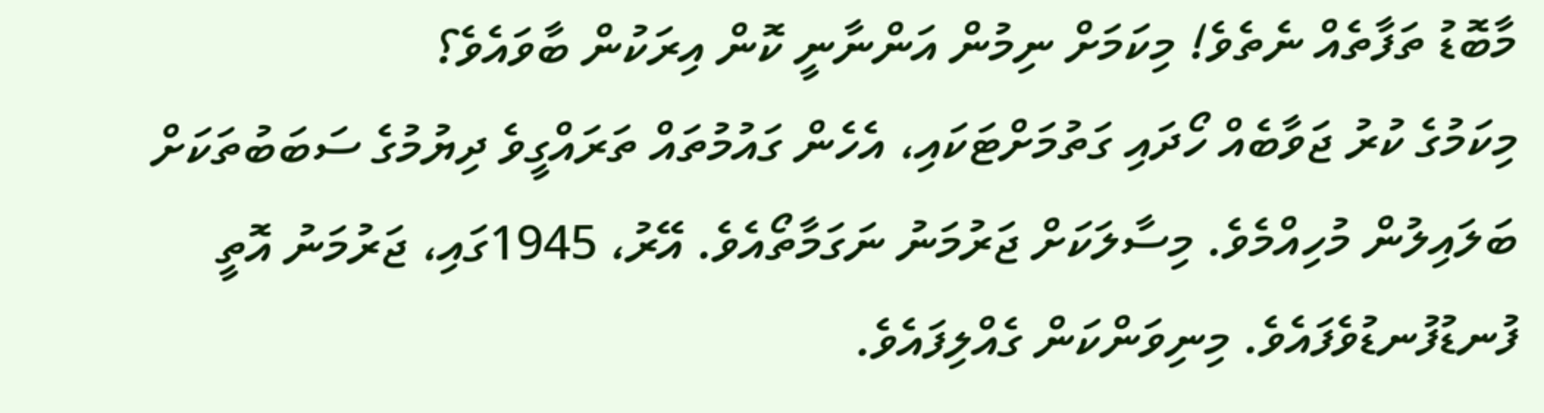މާބޮޑު ތަފާތެއް ނެތެވެ! މިކަމަށް ނިމުން އަންނާނީ ކޮން އިރަކުން ބާވައެވެ؟
މިކަމުގެ ކުރު ޖަވާބެއް ހޯދައި ގަތުމަށްޓަކައި، އެހެން ގައުމުތައް ތަރައްގީވެ ދިޔުމުގެ ސަބަބުތަކަށް ބަލައިލުން މުހިއްމެވެ. މިސާލަކަށް ޖަރުމަނު ނަގަމާތޯއެވެ. އޭރު، 1945ގައި، ޖަރުމަނު އޮތީ ފުނޑުފުނޑުވެފައެވެ. މިނިވަންކަން ގެއްލިފައެވެ.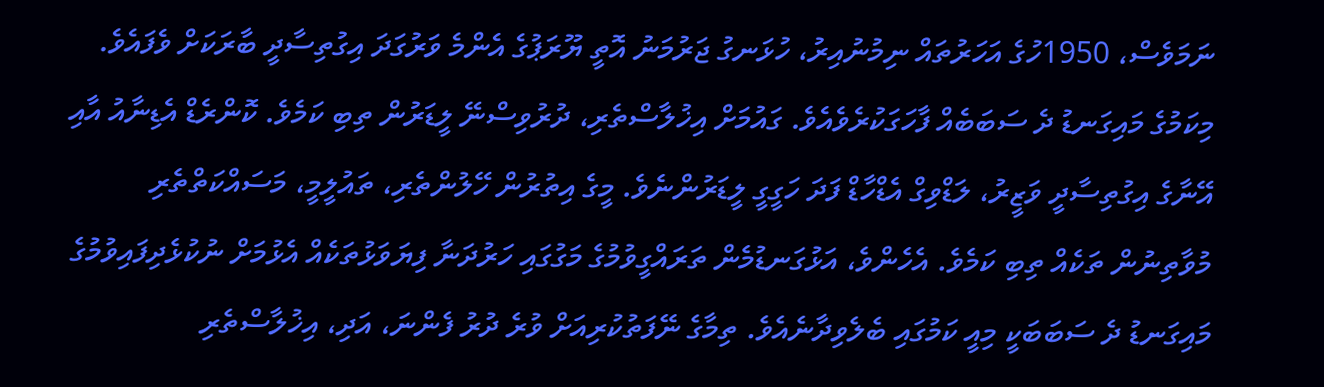ނަމަވެސް، 1950ހުގެ އަހަރުތައް ނިމުނުއިރު، ހުޅަނގު ޖަރުމަނު އޮތީ ޔޫރަޕުގެ އެންމެ ވަރުގަދަ އިގުތިސާދީ ބާރަކަށް ވެފައެވެ. މިކަމުގެ މައިގަނޑު ދެ ސަބަބެއް ފާހަގަކުރެވެއެވެ. ގައުމަށް އިޚުލާސްތެރި، ދުރުވިސްނޭ ލީޑަރުން ތިބި ކަމެވެ. ކޮންރެޑް އެޑިނާއު އާއި އޭނާގެ އިގުތިސާދީ ވަޒީރު، ލަޑްވިގް އެޑްހާޑް ފަދަ ހަގީގީ ލީޑަރުންނެވެ. މީގެ އިތުރުން ހޭލުންތެރި، ތައުލީމީ، މަސައްކަތްތެރި މުވާތިނުން ތަކެއް ތިބި ކަމެވެ. އެހެންވެ، އަޅުގަނޑުމެން ތަރައްގީވުމުގެ މަގުގައި ހަރުދަނާ ފިޔަވަޅުތަކެއް އެޅުމަށް ނުކުޅެދިފައިވުމުގެ މައިގަނޑު ދެ ސަބަބަކީ މިއީ ކަމުގައި ބެލެވިދާނެއެވެ. ތިމާގެ ނޭފަތުކުރިއަށް ވުރެ ދުރު ފެންނަ، އަދި، އިޚުލާސްތެރި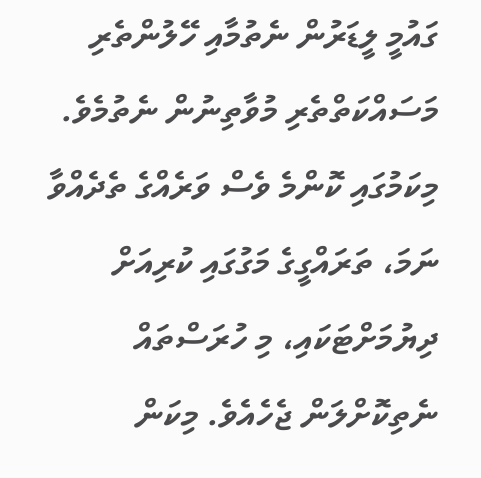ގައުމީ ލީޑަރުން ނެތުމާއި ހޭލުންތެރި މަސައްކަތްތެރި މުވާތިނުން ނެތުމެވެ. މިކަމުގައި ކޮންމެ ވެސް ވަރެއްގެ ތެދެއްވާ ނަމަ، ތަރައްގީގެ މަގުގައި ކުރިއަށް ދިޔުމަށްޓަކައި، މި ހުރަސްތައް ނެތިކޮށްލަން ޖެހެއެވެ. މިކަން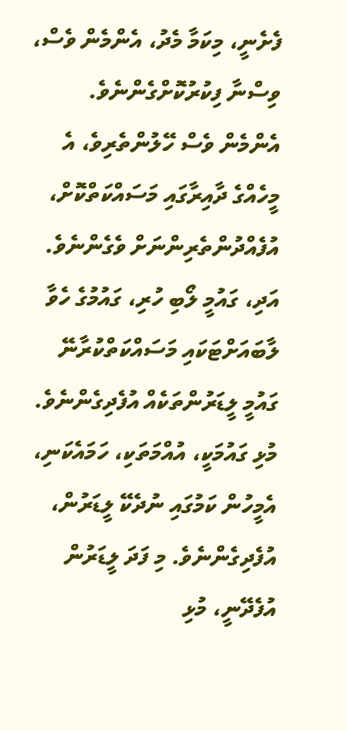ފެށެނީ، މިކަމާ މެދު، އެންމެން ވެސް، ވިސްނާ ފިކުރުކޮށްގެންނެވެ. އެންމެން ވެސް ހޭލުންތެރިވެ، އެ މީހެއްގެ ދާއިރާގައި މަސައްކަތްކޮށް، އުފެއްދުންތެރިންނަށް ވެގެންނެވެ. އަދި، ގައުމީ ލޯބި ހުރި، ގައުމުގެ ހެވާ ލާބައަށްޓަކައި މަސައްކަތްކުރާނޭ ގައުމީ ލީޑަރުންތަކެއް އުފެދިގެންނެވެ. މުޅި ގައުމަކީ، އުއްމަތަކި، ހަމައެކަނި، އެމީހުން ކަމުގައި ނުދެކޭ ލީޑަރުން، އުފެދިގެންނެވެ. މި ފަދަ ލީޑަރުން އުފެދޭނީ، މުޅި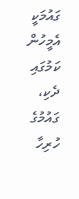ގައުމަކީ އެމީހުން ކަމުގައި ދެކި، ގައުމުގެ ހުރިހާ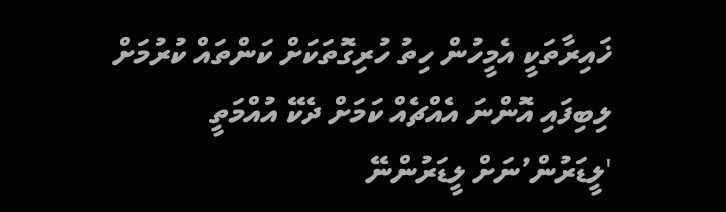ޚައިރާތަކީ އެމީހުން ހިތު ހުރިގޮތަކަށް ކަންތައް ކުރުމަށް ލިބިފައި އޮންނަ އެއްޗެއް ކަމަށް ދެކޭ އުއްމަތީ 'ލީޑަރުން’ނަށް ލީޑަރުންނޭ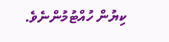ކިޔުން ހުއްޓުމުންނެވެ.